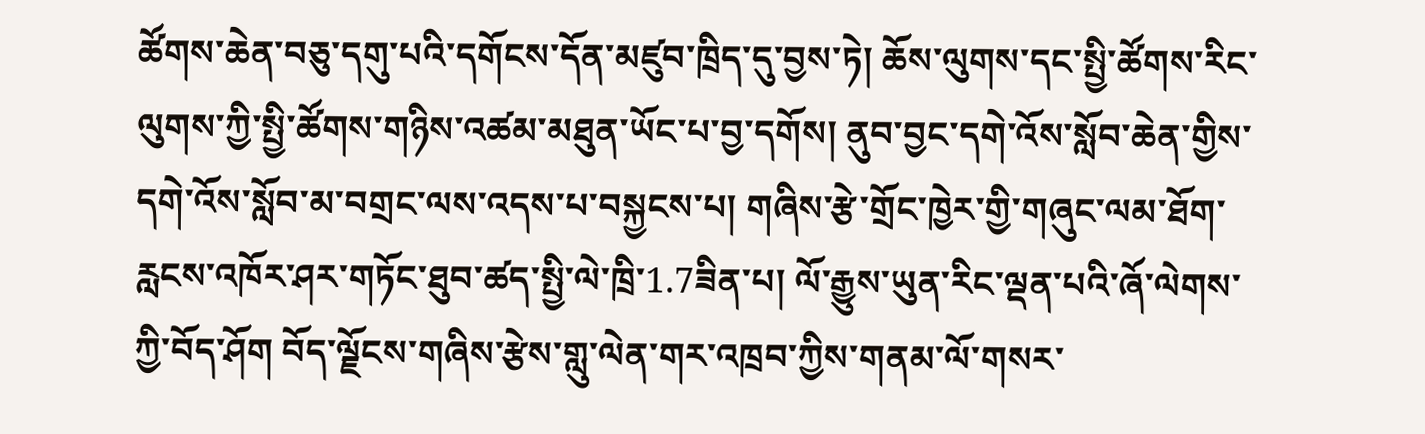ཚོགས་ཆེན་བཅུ་དགུ་པའི་དགོངས་དོན་མཛུབ་ཁྲིད་དུ་བྱས་ཏེ། ཆོས་ལུགས་དང་སྤྱི་ཚོགས་རིང་ལུགས་ཀྱི་སྤྱི་ཚོགས་གཉིས་འཚམ་མཐུན་ཡོང་པ་བྱ་དགོས། ནུབ་བྱང་དགེ་འོས་སློབ་ཆེན་གྱིས་དགེ་འོས་སློབ་མ་བགྲང་ལས་འདས་པ་བསྐྱངས་པ། གཞིས་རྩེ་གྲོང་ཁྱེར་གྱི་གཞུང་ལམ་ཐོག་རླངས་འཁོར་ཤར་གཏོང་ཐུབ་ཚད་སྤྱི་ལེ་ཁྲི་1.7ཟིན་པ། ལོ་རྒྱུས་ཡུན་རིང་ལྡན་པའི་ཞོ་ལེགས་ཀྱི་བོད་ཤོག བོད་ལྗོངས་གཞིས་རྩེས་གླུ་ལེན་གར་འཁྲབ་ཀྱིས་གནམ་ལོ་གསར་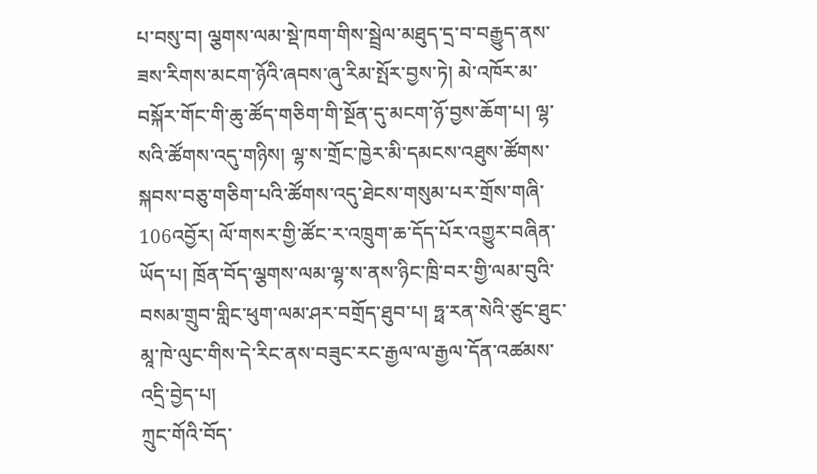པ་བསུ་བ། ལྕགས་ལམ་སྡེ་ཁག་གིས་སྦྲེལ་མཐུད་དྲ་བ་བརྒྱུད་ནས་ཟས་རིགས་མངག་ཉོའི་ཞབས་ཞུ་རིམ་སྤོར་བྱས་ཏེ། མེ་འཁོར་མ་བསྐོར་གོང་གི་ཆུ་ཚོད་གཅིག་གི་སྔོན་དུ་མངག་ཉོ་བྱས་ཆོག་པ། ལྷ་སའི་ཚོགས་འདུ་གཉིས། ལྷ་ས་གྲོང་ཁྱེར་མི་དམངས་འཐུས་ཚོགས་སྐབས་བཅུ་གཅིག་པའི་ཚོགས་འདུ་ཐེངས་གསུམ་པར་གྲོས་གཞི་106འབྱོར། ལོ་གསར་གྱི་ཚོང་ར་འཁྲུག་ཆ་དོད་པོར་འགྱུར་བཞིན་ཡོད་པ། ཁྲོན་བོད་ལྕགས་ལམ་ལྷ་ས་ནས་ཉིང་ཁྲི་བར་གྱི་ལམ་བུའི་བསམ་གྲུབ་གླིང་ཕུག་ལམ་ཤར་བགྲོད་ཐུབ་པ། ཧྥ་རན་སེའི་ཙུང་ཐུང་མཱ་ཁེ་ལུང་གིས་དེ་རིང་ནས་བཟུང་རང་རྒྱལ་ལ་རྒྱལ་དོན་འཚམས་འདྲི་བྱེད་པ།
ཀྲུང་གོའི་བོད་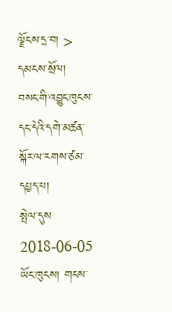ལྗོངས་དྲ་བ། > དམངས་སྲོལ།
བསང་གི་འབྱུང་ཁུངས་དང་དེའི་དགེ་མཚན་སྐོར་ལ་རགས་ཙམ་དཔྱད་པ།
སྤེལ་དུས 2018-06-05 ཡོང་ཁུངས། གངས་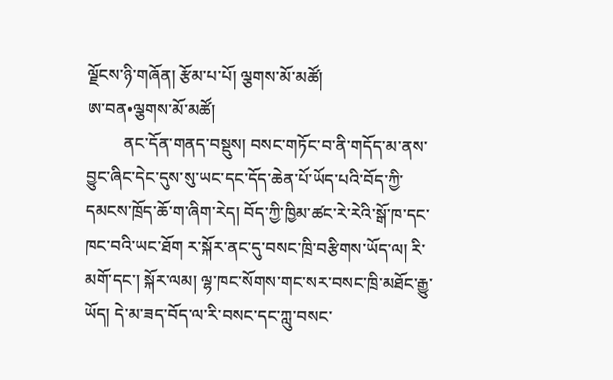ལྗོངས་ཉི་གཞོན། རྩོམ་པ་པོ། ལྕགས་མོ་མཚོ།
ཨ་བན•ལྕགས་མོ་མཚོ།
         ནང་དོན་གནད་བསྡུས། བསང་གཏོང་བ་ནི་གདོད་མ་ནས་བྱུང་ཞིང་དེང་དུས་སུ་ཡང་དང་དོད་ཆེན་པོ་ཡོད་པའི་བོད་ཀྱི་དམངས་ཁྲོད་ཆོ་ག་ཞིག་རེད། བོད་ཀྱི་ཁྱིམ་ཚང་རེ་རེའི་སྒོ་ཁ་དང་ཁང་བའི་ཡང་ཐོག ར་སྐོར་ནང་དུ་བསང་ཁྲི་བརྩིགས་ཡོད་ལ། རི་མགོ་དང་། སྐོར་ལམ། ལྷ་ཁང་སོགས་གང་སར་བསང་ཁྲི་མཐོང་རྒྱུ་ཡོད། དེ་མ་ཟད་བོད་ལ་རི་བསང་དང་ཀླུ་བསང་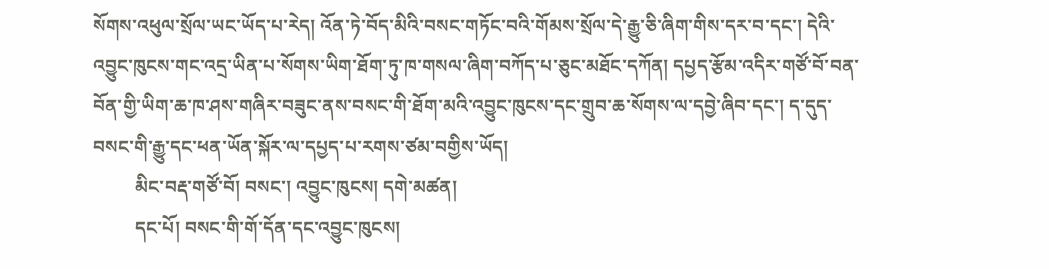སོགས་འཕུལ་སྲོལ་ཡང་ཡོད་པ་རེད། འོན་ཏེ་བོད་མིའི་བསང་གཏོང་བའི་གོམས་སྲོལ་དེ་རྒྱུ་ཅི་ཞིག་གིས་དར་བ་དང་། དེའི་འབྱུང་ཁུངས་གང་འདྲ་ཡིན་པ་སོགས་ཡིག་ཐོག་ཏུ་ཁ་གསལ་ཞིག་བཀོད་པ་ཅུང་མཐོང་དཀོན། དཔྱད་རྩོམ་འདིར་གཙོ་བོ་བན་བོན་གྱི་ཡིག་ཆ་ཁ་ཤས་གཞིར་བཟུང་ནས་བསང་གི་ཐོག་མའི་འབྱུང་ཁུངས་དང་གྲུབ་ཆ་སོགས་ལ་དབྱེ་ཞིབ་དང་། ད་དུད་བསང་གི་རྒྱུ་དང་ཕན་ཡོན་སྐོར་ལ་དཔྱད་པ་རགས་ཙམ་བགྱིས་ཡོད།
         མིང་བརྡ་གཙོ་བོ། བསང་། འབྱུང་ཁུངས། དགེ་མཚན།
         དང་པོ། བསང་གི་གོ་དོན་དང་འབྱུང་ཁུངས།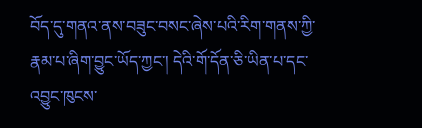བོད་དུ་གནའ་ནས་བཟུང་བསང་ཞེས་པའི་རིག་གནས་ཀྱི་རྣམ་པ་ཞིག་བྱུང་ཡོད་ཀྱང་། དེའི་གོ་དོན་ཅི་ཡིན་པ་དང་འབྱུང་ཁུངས་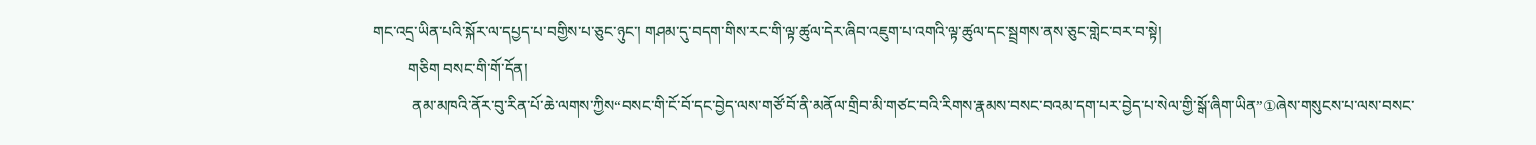གང་འདྲ་ཡིན་པའི་སྐོར་ལ་དཔྱད་པ་བགྱིས་པ་ཅུང་ཉུང་། གཤམ་དུ་བདག་གིས་རང་གི་ལྟ་ཚུལ་དེར་ཞིབ་འཇུག་པ་འགའི་ལྟ་ཚུལ་དང་སྦྲགས་ནས་ཅུང་གླེང་བར་བ་སྟེ།
         གཅིག བསང་གི་གོ་དོན།
          ནམ་མཁའི་ནོར་བུ་རིན་པོ་ཆེ་ལགས་ཀྱིས“བསང་གི་ངོ་བོ་དང་བྱེད་ལས་གཙོ་བོ་ནི་མནོལ་གྲིབ་མི་གཙང་བའི་རིགས་རྣམས་བསང་བའམ་དག་པར་བྱེད་པ་སེལ་གྱི་སྒོ་ཞིག་ཡིན”①ཞེས་གསུངས་པ་ལས་བསང་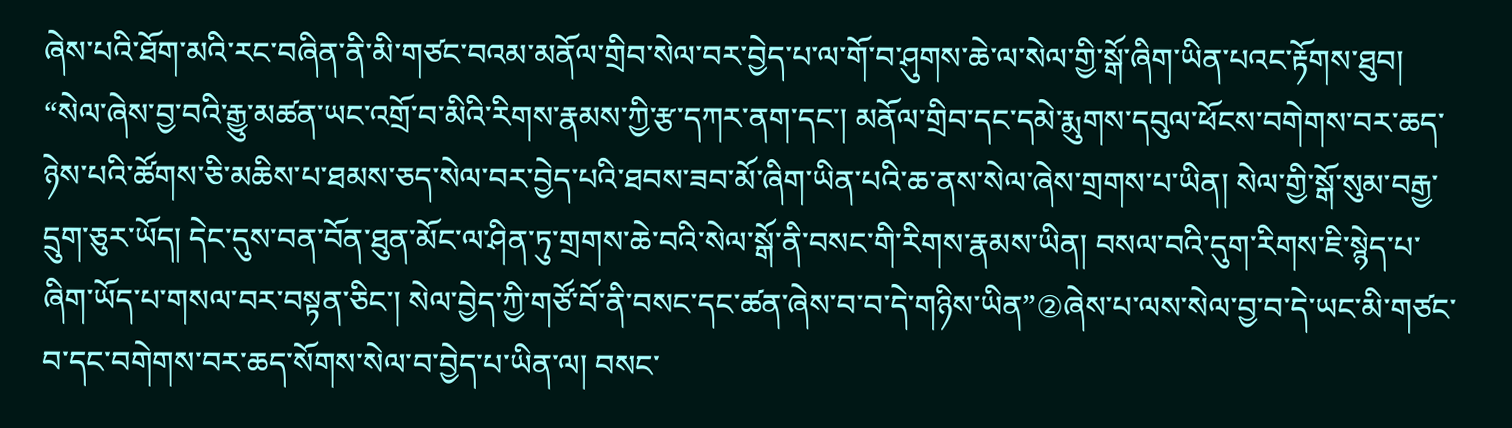ཞེས་པའི་ཐོག་མའི་རང་བཞིན་ནི་མི་གཙང་བའམ་མནོལ་གྲིབ་སེལ་བར་བྱེད་པ་ལ་གོ་བ་ཤུགས་ཆེ་ལ་སེལ་གྱི་སྒོ་ཞིག་ཡིན་པའང་རྟོགས་ཐུབ། “སེལ་ཞེས་བྱ་བའི་རྒྱུ་མཚན་ཡང་འགྲོ་བ་མིའི་རིགས་རྣམས་ཀྱི་རྩ་དཀར་ནག་དང་། མནོལ་གྲིབ་དང་དམེ་རྨུགས་དབུལ་ཕོངས་བགེགས་བར་ཆད་ཉེས་པའི་ཚོགས་ཅི་མཆིས་པ་ཐམས་ཅད་སེལ་བར་བྱེད་པའི་ཐབས་ཟབ་མོ་ཞིག་ཡིན་པའི་ཆ་ནས་སེལ་ཞེས་གྲགས་པ་ཡིན། སེལ་གྱི་སྒོ་སུམ་བརྒྱ་དྲུག་ཅུར་ཡོད། དེང་དུས་བན་བོན་ཐུན་མོང་ལ་ཤིན་ཏུ་གྲགས་ཆེ་བའི་སེལ་སྒོ་ནི་བསང་གི་རིགས་རྣམས་ཡིན། བསལ་བའི་དུག་རིགས་ཇི་སྙེད་པ་ཞིག་ཡོད་པ་གསལ་བར་བསྟན་ཅིང་། སེལ་བྱེད་ཀྱི་གཙོ་བོ་ནི་བསང་དང་ཚན་ཞེས་བ་བ་དེ་གཉིས་ཡིན”②ཞེས་པ་ལས་སེལ་བྱ་བ་དེ་ཡང་མི་གཙང་བ་དང་བགེགས་བར་ཆད་སོགས་སེལ་བ་བྱེད་པ་ཡིན་ལ། བསང་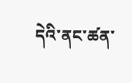དེའི་ནང་ཚན་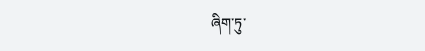ཞིག་ཏུ་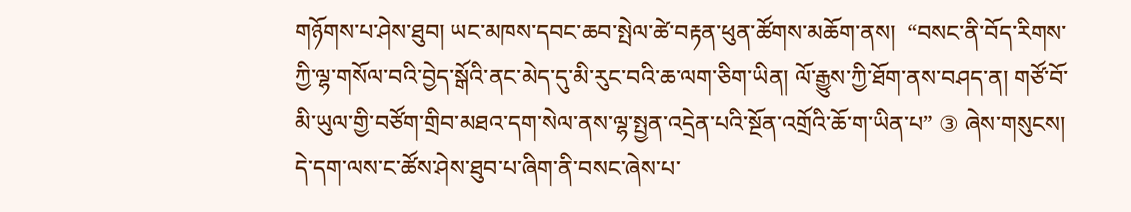གཉོགས་པ་ཤེས་ཐུབ། ཡང་མཁས་དབང་ཆབ་སྤེལ་ཚེ་བརྟན་ཕུན་ཚོགས་མཆོག་ནས།  “བསང་ནི་བོད་རིགས་ཀྱི་ལྷ་གསོལ་བའི་བྱེད་སྒོའི་ནང་མེད་དུ་མི་རུང་བའི་ཆ་ལག་ཅིག་ཡིན། ལོ་རྒྱུས་ཀྱི་ཐོག་ནས་བཤད་ན། གཙོ་བོ་མི་ཡུལ་གྱི་བཙོག་གྲིབ་མཐའ་དག་སེལ་ནས་ལྷ་སྤྱན་འདྲེན་པའི་སྔོན་འགྲོའི་ཆོ་ག་ཡིན་པ” ③ ཞེས་གསུངས། དེ་དག་ལས་ང་ཚོས་ཤེས་ཐུབ་པ་ཞིག་ནི་བསང་ཞེས་པ་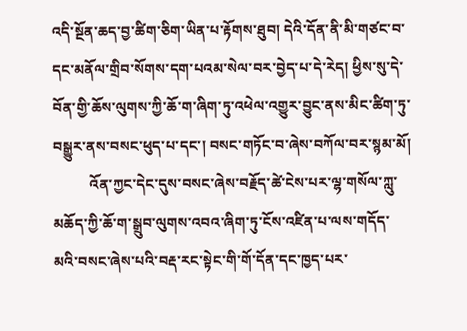འདི་སྔོན་ཆད་བྱ་ཚིག་ཅིག་ཡིན་པ་རྟོགས་ཐུབ། དེའི་དོན་ནི་མི་གཙང་བ་དང་མནོལ་གྲིབ་སོགས་དག་པའམ་སེལ་བར་བྱེད་པ་དེ་རེད། ཕྱིས་སུ་དེ་བོན་གྱི་ཆོས་ལུགས་ཀྱི་ཆོ་ག་ཞིག་ཏུ་འཕེལ་འགྱུར་བྱུང་ནས་མིང་ཚིག་ཏུ་བསྒྱུར་ནས་བསང་ཕུད་པ་དང་། བསང་གཏོང་བ་ཞེས་བཀོལ་བར་སྙམ་མོ།
          འོན་ཀྱང་དེང་དུས་བསང་ཞེས་བརྗོད་ཚེ་ངེས་པར་ལྷ་གསོལ་ཀླུ་མཆོད་ཀྱི་ཆོ་ག་སྒྲུབ་ལུགས་འབའ་ཞིག་ཏུ་ངོས་འཛིན་པ་ལས་གདོད་མའི་བསང་ཞེས་པའི་བརྡ་རང་སྟེང་གི་གོ་དོན་དང་ཁྱད་པར་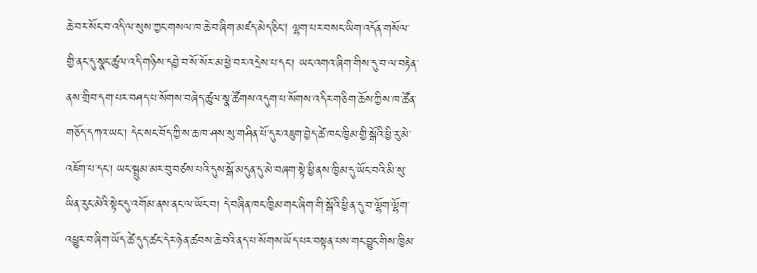ཆེ་བར་སོང་བ་འདི་ལ་སུས་ཀྱང་གསལ་ཁ་ཆེ་བ་ཞིག་མཛད་མེད་ཅིང། ལྷག་པར་བསང་ཡིག་འདོན་གསོལ་གྱི་ནང་དུ་སྣང་ཚུལ་འདི་གཉིས་དབྱེ་བ་སོ་སོར་མ་ཕྱེ་བར་འདྲེས་པ་དང་། ཡང་འགའ་ཞིག་གིས་དུ་བ་ལ་བརྟེན་ནས་གྲིབ་དག་པར་བཤད་པ་སོགས་བཞེད་ཚུལ་སྣ་ཚོགས་འདུག་པ་སོགས་འདིར་གཅིག་ཆོས་ཀྱིས་ཁ་ཚོན་གཅོད་དཀའ་ཡང་། དེང་སང་བོད་ཀྱི་ས་ཆ་ཁ་ཤས་སུ་གཤིན་པོ་དུར་འཇུག་བྱེད་ཚེ་ཁང་ཁྱིམ་གྱི་སྒོའི་ཕྱི་རུ་མེ་འཇོག་པ་དང་། ཡང་སྦྲུམ་མར་བུ་བཙས་པའི་དུས་སྒོ་མདུན་དུ་མེ་བཞག་སྟེ་ཕྱི་ནས་ཁྱིམ་དུ་ཡོང་བའི་མི་སུ་ཡིན་རུང་མེའི་སྟེང་དུ་འགོམ་ནས་ནང་ལ་ཡོང་བ། དེ་བཞིན་ཁང་ཁྱིམ་གང་ཞིག་གི་སྒོའི་ཕྱི་ན་དུ་བ་ལྷོག་ལྷོག་འཕྱུར་བ་ཞིག་ཡོད་ཚེ་དུད་ཚང་དེར་ཉེན་ཚབས་ཆེ་བའི་ནད་པ་སོགས་ཡོད་པར་བསྟན་པས་གང་བྱུང་གིས་ཁྱིམ་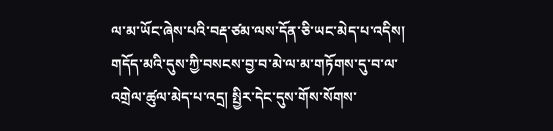ལ་མ་ཡོང་ཞེས་པའི་བརྡ་ཙམ་ལས་དོན་ཅི་ཡང་མེད་པ་འདིས། གདོད་མའི་དུས་ཀྱི་བསངས་བྱ་བ་མེ་ལ་མ་གཏོགས་དུ་བ་ལ་འགྲེལ་ཚུལ་མེད་པ་འདྲ། སྤྱིར་དེང་དུས་གོས་སོགས་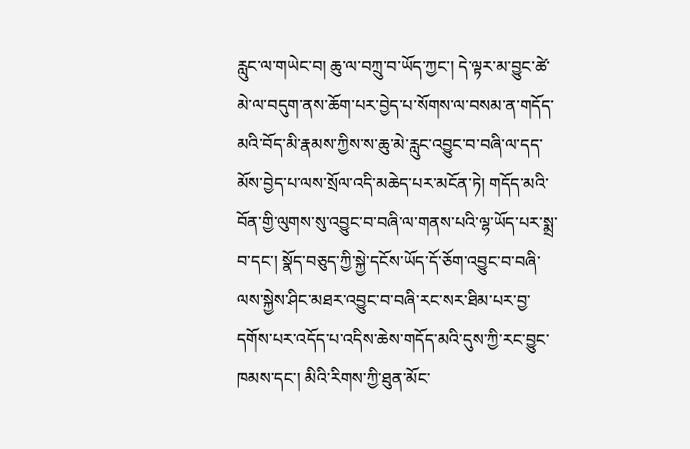རླུང་ལ་གཡེང་བ། ཆུ་ལ་བཀྲུ་བ་ཡོད་ཀྱང་། དེ་ལྟར་མ་བྱུང་ཚེ་མེ་ལ་བདུག་ནས་ཆོག་པར་བྱེད་པ་སོགས་ལ་བསམ་ན་གདོད་མའི་བོད་མི་རྣམས་ཀྱིས་ས་ཆུ་མེ་རླུང་འབྱུང་བ་བཞི་ལ་དད་མོས་བྱེད་པ་ལས་སྲོལ་འདི་མཆེད་པར་མངོན་ཏེ། གདོད་མའི་བོན་གྱི་ལུགས་སུ་འབྱུང་བ་བཞི་ལ་གནས་པའི་ལྷ་ཡོད་པར་སྨྲ་བ་དང་། སྣོད་བཅུད་ཀྱི་སྐྱེ་དངོས་ཡོད་དོ་ཅོག་འབྱུང་བ་བཞི་ལས་སྐྱེས་ཤིང་མཐར་འབྱུང་བ་བཞི་རང་སར་ཐིམ་པར་བྱ་དགོས་པར་འདོད་པ་འདིས་ཆེས་གདོད་མའི་དུས་ཀྱི་རང་བྱུང་ཁམས་དང་། མིའི་རིགས་ཀྱི་ཐུན་མོང་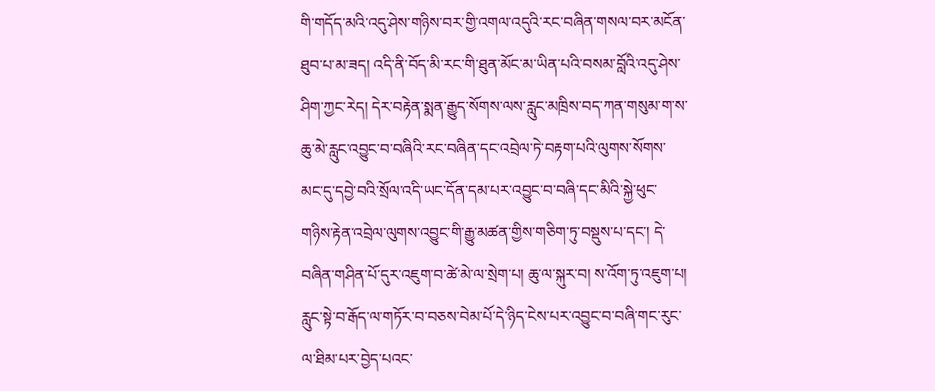གི་གདོད་མའི་འདུ་ཤེས་གཉིས་བར་གྱི་འགལ་འདུའི་རང་བཞིན་གསལ་བར་མངོན་ཐུབ་པ་མ་ཟད། འདི་ནི་བོད་མི་རང་གི་ཐུན་མོང་མ་ཡིན་པའི་བསམ་བློའི་འདུ་ཤེས་ཤིག་ཀྱང་རེད། དེར་བརྟེན་སྨན་རྒྱུད་སོགས་ལས་རླུང་མཁྲིས་བད་ཀན་གསུམ་ག་ས་ཆུ་མེ་རླུང་འབྱུང་བ་བཞིའི་རང་བཞིན་དང་འབྲེལ་ཏེ་བརྟག་པའི་ལུགས་སོགས་མང་དུ་དབྱེ་བའི་སྲོལ་འདི་ཡང་དོན་དམ་པར་འབྱུང་བ་བཞི་དང་མིའི་སྐྱེ་ཕུང་གཉིས་རྟེན་འབྲེལ་ལུགས་འབྱུང་གི་རྒྱུ་མཚན་གྱིས་གཅིག་ཏུ་བསྡུས་པ་དང་། དེ་བཞིན་གཤིན་པོ་དུར་འཇུག་བ་ཚེ་མེ་ལ་སྲེག་པ། ཆུ་ལ་སྐུར་བ། ས་འོག་ཏུ་འཇུག་པ། རླུང་སྟེ་བ་རྒོད་ལ་གཏོར་བ་བཅས་བེམ་པོ་དེ་ཉིད་ངེས་པར་འབྱུང་བ་བཞི་གང་རུང་ལ་ཐིམ་པར་བྱེད་པའང་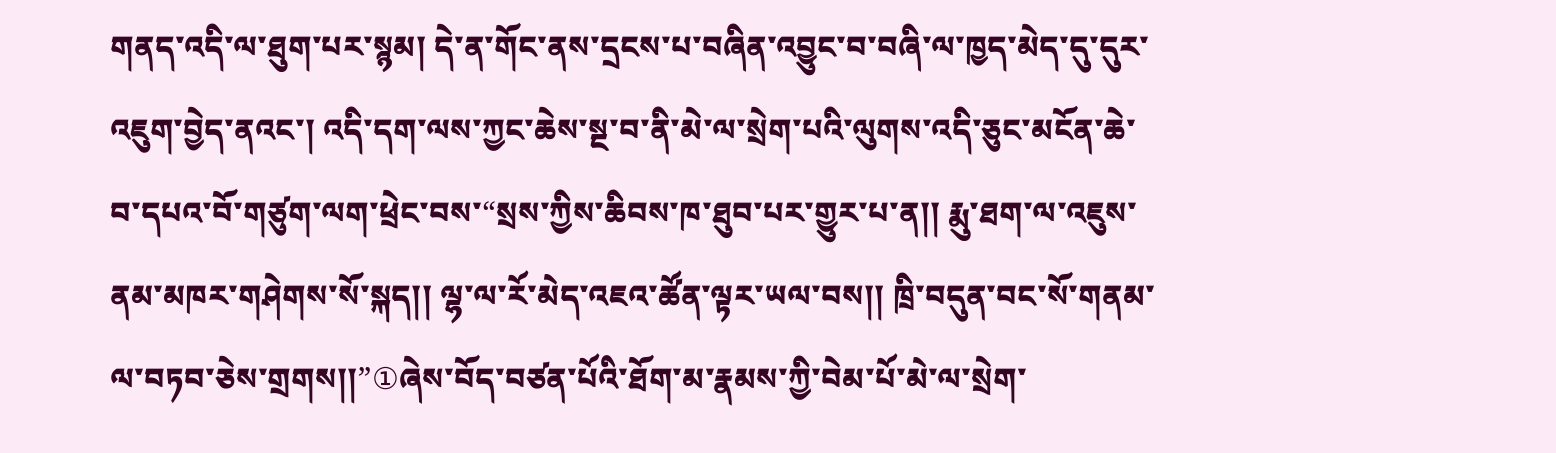གནད་འདི་ལ་ཐུག་པར་སྙམ། དེ་ན་གོང་ནས་དྲངས་པ་བཞིན་འབྱུང་བ་བཞི་ལ་ཁྱད་མེད་དུ་དུར་འཇུག་བྱེད་ནའང་། འདི་དག་ལས་ཀྱང་ཆེས་སྔ་བ་ནི་མེ་ལ་སྲེག་པའི་ལུགས་འདི་ཅུང་མངོན་ཆེ་བ་དཔའ་བོ་གཙུག་ལག་ཕྲེང་བས་“སྲས་ཀྱིས་ཆིབས་ཁ་ཐུབ་པར་གྱུར་པ་ན།། རྨུ་ཐག་ལ་འཇུས་ནམ་མཁར་གཤེགས་སོ་སྐད།། ལྷ་ལ་རོ་མེད་འཇའ་ཚོན་ལྟར་ཡལ་བས།། ཁྲི་བདུན་བང་སོ་གནམ་ལ་བཏབ་ཅེས་གྲགས།།”①ཞེས་བོད་བཙན་པོའི་ཐོག་མ་རྣམས་ཀྱི་བེམ་པོ་མེ་ལ་སྲེག་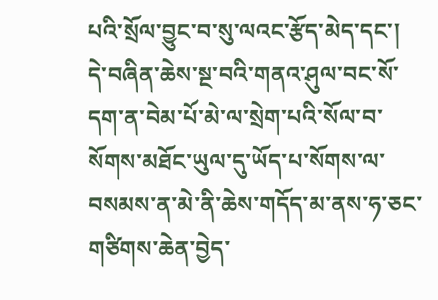པའི་སྲོལ་བྱུང་བ་སུ་ལའང་རྩོད་མེད་དང་། དེ་བཞིན་ཆེས་སྔ་བའི་གནའ་ཤུལ་བང་སོ་དག་ན་བེམ་པོ་མེ་ལ་སྲེག་པའི་སོལ་བ་སོགས་མཐོང་ཡུལ་དུ་ཡོད་པ་སོགས་ལ་བསམས་ན་མེ་ནི་ཆེས་གདོད་མ་ནས་ཧ་ཅང་གཙིགས་ཆེན་བྱེད་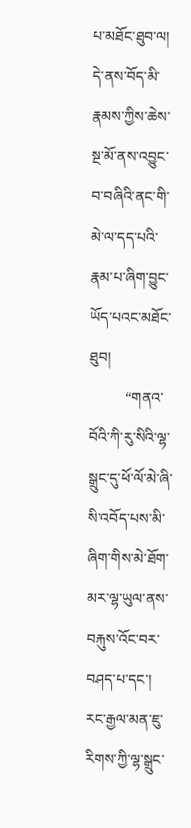པ་མཐོང་ཐུབ་ལ། དེ་ནས་བོད་མི་རྣམས་ཀྱིས་ཆེས་སྔ་མོ་ནས་འབྱུང་བ་བཞིའི་ནང་གི་མེ་ལ་དད་པའི་རྣམ་པ་ཞིག་བྱུང་ཡོད་པའང་མཐོང་ཐུབ།
          “གནའ་བོའི་ཀི་རུ་སིའི་ལྷ་སྒྲུང་དུ་ཕོ་ལོ་མེ་ཞི་སི་འབོད་པས་མི་ཞིག་གིས་མེ་ཐོག་མར་ལྷ་ཡུལ་ནས་བརྐུས་འོང་བར་བཤད་པ་དང་། རང་རྒྱལ་མན་ཇུ་རིགས་ཀྱི་ལྷ་སྒྲུང་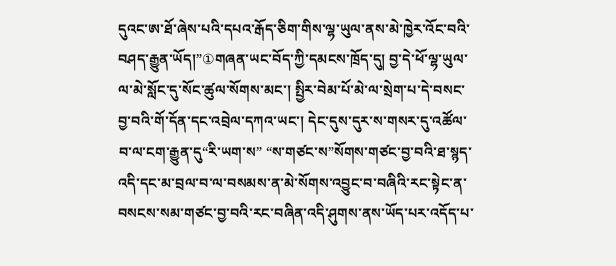དུའང་ཨ་ཐོ་ཞེས་པའི་དཔའ་རྒོད་ཅིག་གིས་ལྷ་ཡུལ་ནས་མེ་ཁྱེར་འོང་བའི་བཤད་རྒྱུན་ཡོད།”①གཞན་ཡང་བོད་ཀྱི་དམངས་ཁྲོད་དུ། བྱ་དེ་ཕོ་ལྷ་ཡུལ་ལ་མེ་སློང་དུ་སོང་ཚུལ་སོགས་མང་། སྤྱིར་བེམ་པོ་མེ་ལ་སྲེག་པ་དེ་བསང་བྱ་བའི་གོ་དོན་དང་འབྲེལ་དཀའ་ཡང་། དེང་དུས་དུར་ས་གསར་དུ་འཚོལ་བ་ལ་ངག་རྒྱུན་དུ“རི་ཡག་ས” “ས་གཙང་ས”སོགས་གཙང་བྱ་བའི་ཐ་སྙད་འདི་དང་མ་བྲལ་བ་ལ་བསམས་ན་མེ་སོགས་འབྱུང་བ་བཞིའི་རང་སྟེང་ན་བསངས་སམ་གཙང་བྱ་བའི་རང་བཞིན་འདི་ཤུགས་ནས་ཡོད་པར་འདོད་པ་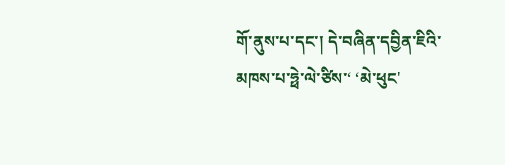གོ་ནུས་པ་དང་། དེ་བཞིན་དབྱིན་ཇིའི་མཁས་པ་ཧྥེ་ལེ་ཙིས་‘ ‘མེ་ཕུང'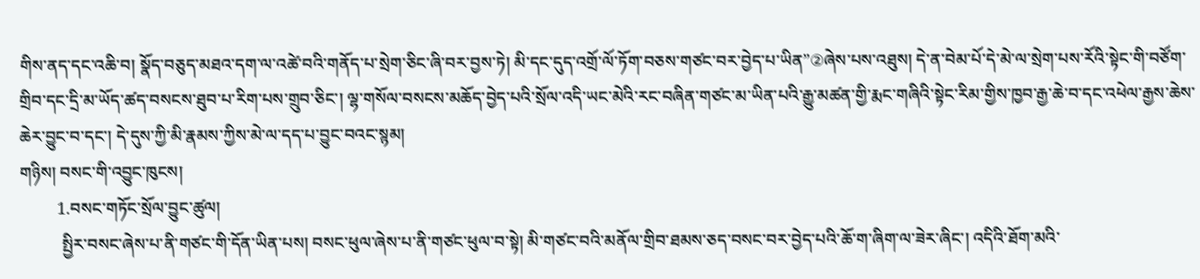གིས་ནད་དང་འཆི་བ། སྣོད་བཅུད་མཐའ་དག་ལ་འཚེ་བའི་གནོད་པ་སྲེག་ཅིང་ཞི་བར་བྱས་ཏེ། མི་དང་དུད་འགྲོ་ལོ་ཏོག་བཅས་གཙང་བར་བྱེད་པ་ཡིན”②ཞེས་པས་འཐུས། དེ་ན་བེམ་པོ་དེ་མེ་ལ་སྲེག་པས་རོའི་སྟེང་གི་བཙོག་གྲིབ་དང་དྲི་མ་ཡོད་ཚད་བསངས་ཐུབ་པ་རིག་པས་གྲུབ་ཅིང་། ལྷ་གསོལ་བསངས་མཆོད་བྱེད་པའི་སྲོལ་འདི་ཡང་མེའི་རང་བཞིན་གཙང་མ་ཡིན་པའི་རྒྱུ་མཚན་གྱི་རྨང་གཞིའི་སྟེང་རིམ་གྱིས་ཁྱབ་རྒྱ་ཆེ་བ་དང་འཕེལ་རྒྱས་ཆེས་ཆེར་བྱུང་བ་དང་། དེ་དུས་ཀྱི་མི་རྣམས་ཀྱིས་མེ་ལ་དད་པ་བྱུང་བའང་སྙམ།
གཉིས། བསང་གི་འབྱུང་ཁུངས།
         1.བསང་གཏོང་སྲོལ་བྱུང་ཚུལ།
          སྤྱིར་བསང་ཞེས་པ་ནི་གཙང་གི་དོན་ཡིན་པས། བསང་ཕུལ་ཞེས་པ་ནི་གཙང་ཕུལ་བ་སྟེ། མི་གཙང་བའི་མནོལ་གྲིབ་ཐམས་ཅད་བསང་བར་བྱེད་པའི་ཆོ་ག་ཞིག་ལ་ཟེར་ཞིང་། འདིའི་ཐོག་མའི་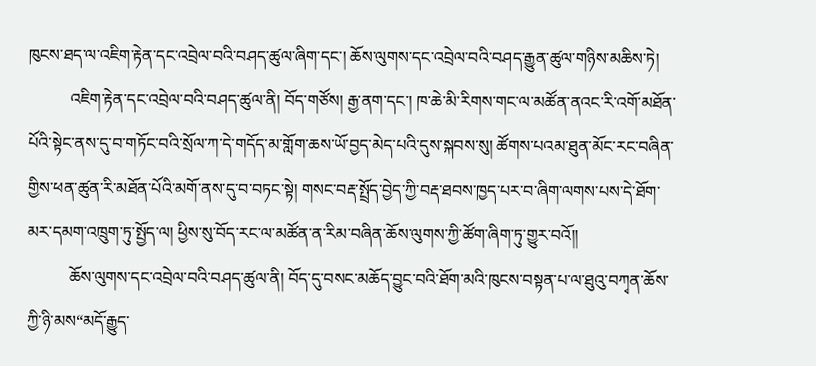ཁུངས་ཐད་ལ་འཇིག་རྟེན་དང་འབྲེལ་བའི་བཤད་ཚུལ་ཞིག་དང་། ཆོས་ལུགས་དང་འབྲེལ་བའི་བཤད་རྒྱུན་ཚུལ་གཉིས་མཆིས་ཏེ།
          འཇིག་རྟེན་དང་འབྲེལ་བའི་བཤད་ཚུལ་ནི། བོད་གཙོས། རྒྱ་ནག་དང་། ཁ་ཆེ་མི་རིགས་གང་ལ་མཚོན་ནའང་རི་འགོ་མཐོན་པོའི་སྟེང་ནས་དུ་བ་གཏོང་བའི་སྲོལ་ཀ་དེ་གདོད་མ་གློག་ཆས་ཡོ་བྱད་མེད་པའི་དུས་སྐབས་སུ། ཚོགས་པའམ་ཐུན་མོང་རང་བཞིན་གྱིས་ཕན་ཚུན་རི་མཐོན་པོའི་མགོ་ནས་དུ་བ་བཏང་སྟེ། གསང་བརྡ་སྤྲོད་བྱེད་ཀྱི་བརྡ་ཐབས་ཁྱད་པར་བ་ཞིག་ལགས་པས་དེ་ཐོག་མར་དམག་འཁྲུག་ཏུ་སྤྱོད་ལ། ཕྱིས་སུ་བོད་རང་ལ་མཚོན་ན་རིམ་བཞིན་ཆོས་ལུགས་ཀྱི་ཚོག་ཞིག་ཏུ་གྱུར་བའོ།།
          ཆོས་ལུགས་དང་འབྲེལ་བའི་བཤད་ཚུལ་ནི། བོད་དུ་བསང་མཆོད་བྱུང་བའི་ཐོག་མའི་ཁུངས་བསྟན་པ་ལ་ཐུའུ་བཀྭན་ཆོས་ཀྱི་ཉི་མས“མདོ་རྒྱུད་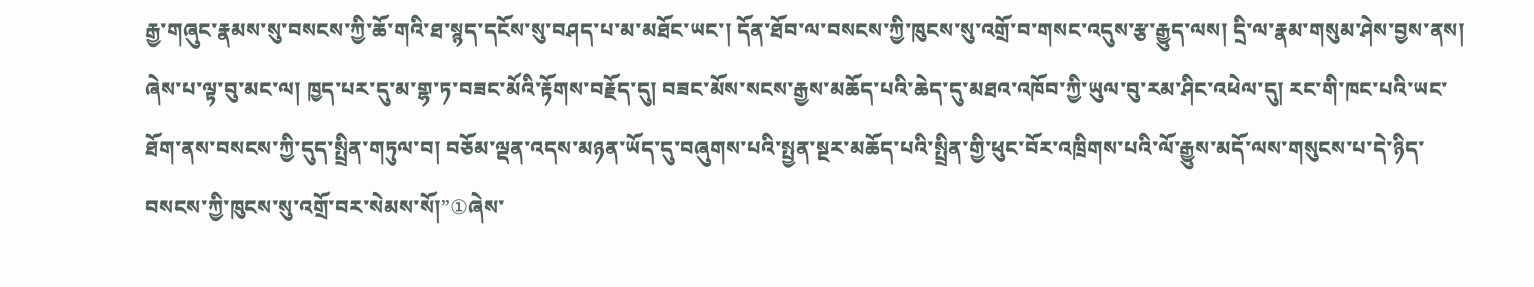རྒྱ་གཞུང་རྣམས་སུ་བསངས་ཀྱི་ཆོ་གའི་ཐ་སྙད་དངོས་སུ་བཤད་པ་མ་མཐོང་ཡང་། དོན་ཐོབ་ལ་བསངས་ཀྱི་ཁུངས་སུ་འགྲོ་བ་གསང་འདུས་རྩ་རྒྱུད་ལས། དྲི་ལ་རྣམ་གསུམ་ཤེས་བྱས་ནས། ཞེས་པ་ལྟ་བུ་མང་ལ། ཁྱད་པར་དུ་མ་གྷ་ཏ་བཟང་མོའི་རྟོགས་བརྗོད་དུ། བཟང་མོས་སངས་རྒྱས་མཆོད་པའི་ཆེད་དུ་མཐའ་འཁོབ་ཀྱི་ཡུལ་བུ་རམ་ཤིང་འཕེལ་དུ། རང་གི་ཁང་པའི་ཡང་ཐོག་ནས་བསངས་ཀྱི་དུད་སྤྲིན་གཏུལ་བ། བཅོམ་ལྡན་འདས་མཉན་ཡོད་དུ་བཞུགས་པའི་སྤྱན་སྔར་མཆོད་པའི་སྤྲིན་གྱི་ཕུང་བོར་འཁྲིགས་པའི་ལོ་རྒྱུས་མདོ་ལས་གསུངས་པ་དེ་ཉིད་བསངས་ཀྱི་ཁུངས་སུ་འགྲོ་བར་སེམས་སོ།”①ཞེས་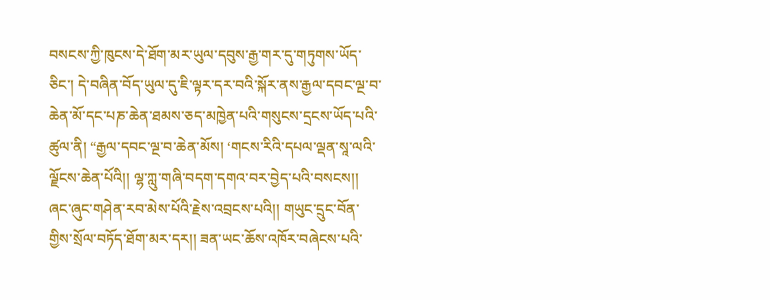བསངས་ཀྱི་ཁུངས་དེ་ཐོག་མར་ཡུལ་དབུས་རྒྱ་གར་དུ་གཏུགས་ཡོད་ཅིང་། དེ་བཞིན་བོད་ཡུལ་དུ་ཇི་ལྟར་དར་བའི་སྐོར་ནས་རྒྱལ་དབང་ལྔ་བ་ཆེན་མོ་དང་པཎ་ཆེན་ཐམས་ཅད་མཁྱེན་པའི་གསུངས་དྲངས་ཡོད་པའི་ཚུལ་ནི། “རྒྱལ་དབང་ལྔ་བ་ཆེན་མོས། ‘གངས་རིའི་དཔལ་ལྡན་སཱ་ལའི་ལྗོངས་ཆེན་པོའི།། ལྷ་ཀླུ་གཞི་བདག་དགའ་བར་བྱེད་པའི་བསངས།། ཞང་ཞུང་གཤེན་རབ་མེས་པོའི་རྗེས་འབྲངས་པའི།། གཡུང་དྲུང་བོན་གྱིས་སྲོལ་བཏོད་ཐོག་མར་དར།། ཟན་ཡང་ཆོས་འཁོར་བཞེངས་པའི་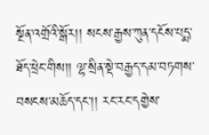སྔོན་འགྲོའི་སྒོར།། སངས་རྒྱས་ཀུན་དངོས་པདྨ་ཐོད་ཕྲེང་གིས།། ལྷ་སྲིན་སྡེ་བརྒྱད་དམ་བཏགས་བསངས་མཆོད་དང་།། རང་རང་དགྱེས་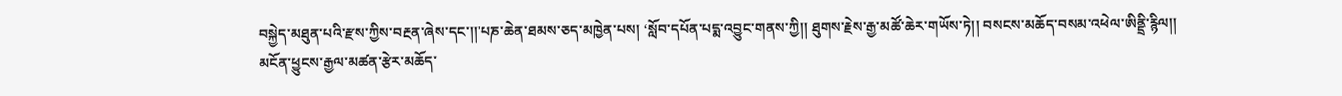བསྐྱེད་མཐུན་པའི་རྫས་ཀྱིས་བརྔན་ཞེས་དང་།།'པཎ་ཆེན་ཐམས་ཅད་མཁྱེན་པས། ‘སློབ་དཔོན་པདྨ་འབྱུང་གནས་ཀྱི།། ཐུགས་རྗེས་རྒྱ་མཚོ་ཆེར་གཡོས་ཏེ།། བསངས་མཆོད་བསམ་འཕེལ་ཨིནྡྲི་རྙིལ།། མངོན་ཕྱུངས་རྒྱལ་མཚན་རྩེར་མཆོད་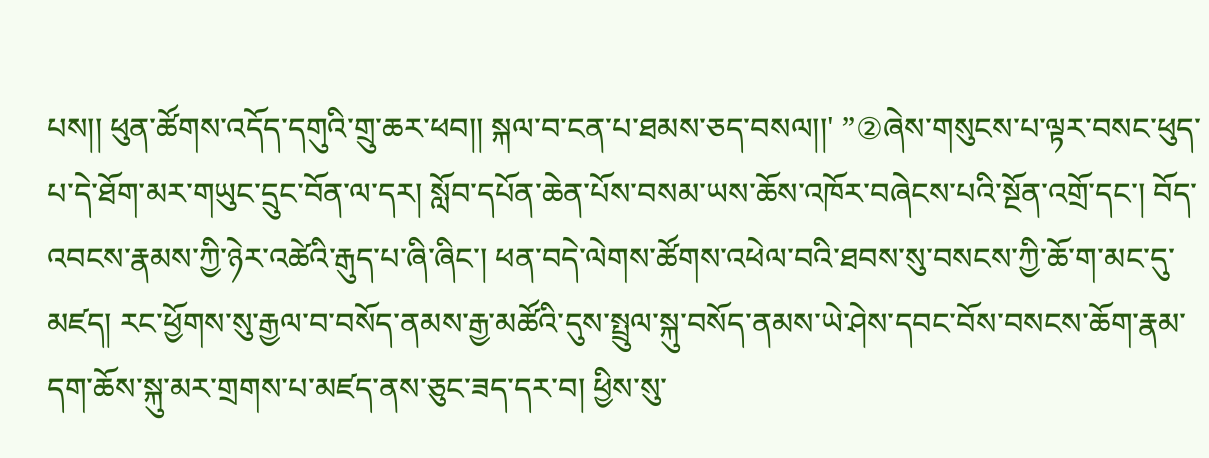པས།། ཕུན་ཚོགས་འདོད་དགུའི་གྲུ་ཆར་ཕབ།། སྐལ་བ་ངན་པ་ཐམས་ཅད་བསལ།།' ”②ཞེས་གསུངས་པ་ལྟར་བསང་ཕུད་པ་དེ་ཐོག་མར་གཡུང་དྲུང་བོན་ལ་དར། སློབ་དཔོན་ཆེན་པོས་བསམ་ཡས་ཆོས་འཁོར་བཞེངས་པའི་སྔོན་འགྲོ་དང་། བོད་འབངས་རྣམས་ཀྱི་ཉེར་འཚེའི་རྒུད་པ་ཞི་ཞིང་། ཕན་བདེ་ལེགས་ཚོགས་འཕེལ་བའི་ཐབས་སུ་བསངས་ཀྱི་ཆོ་ག་མང་དུ་མཛད། རང་ཕྱོགས་སུ་རྒྱལ་བ་བསོད་ནམས་རྒྱ་མཚོའི་དུས་སྤྲུལ་སྐུ་བསོད་ནམས་ཡེ་ཤེས་དབང་བོས་བསངས་ཆོག་རྣམ་དག་ཆོས་སྐུ་མར་གྲགས་པ་མཛད་ནས་ཅུང་ཟད་དར་བ། ཕྱིས་སུ་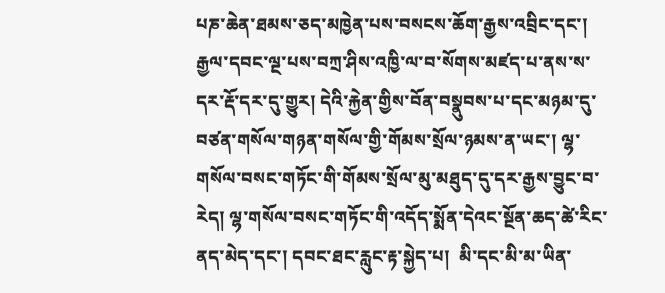པཎ་ཆེན་ཐམས་ཅད་མཁྱེན་པས་བསངས་ཆོག་རྒྱས་འབྲིང་དང་། རྒྱལ་དབང་ལྔ་པས་བཀྲ་ཤིས་འཁྱི་ལ་བ་སོགས་མཛད་པ་ནས་ས་དར་རྡོ་དར་དུ་གྱུར། དེའི་རྐྱེན་གྱིས་བོན་བསྣུབས་པ་དང་མཉམ་དུ་བཙན་གསོལ་གཉན་གསོལ་གྱི་གོམས་སྲོལ་ཉམས་ན་ཡང་། ལྷ་གསོལ་བསང་གཏོང་གི་གོམས་སྲོལ་མུ་མཐུད་དུ་དར་རྒྱས་བྱུང་བ་རེད། ལྷ་གསོལ་བསང་གཏོང་གི་འདོད་སྨོན་དེའང་སྔོན་ཆད་ཚེ་རིང་ནད་མེད་དང་། དབང་ཐང་རླུང་རྟ་སྐྱེད་པ།  མི་དང་མི་མ་ཡིན་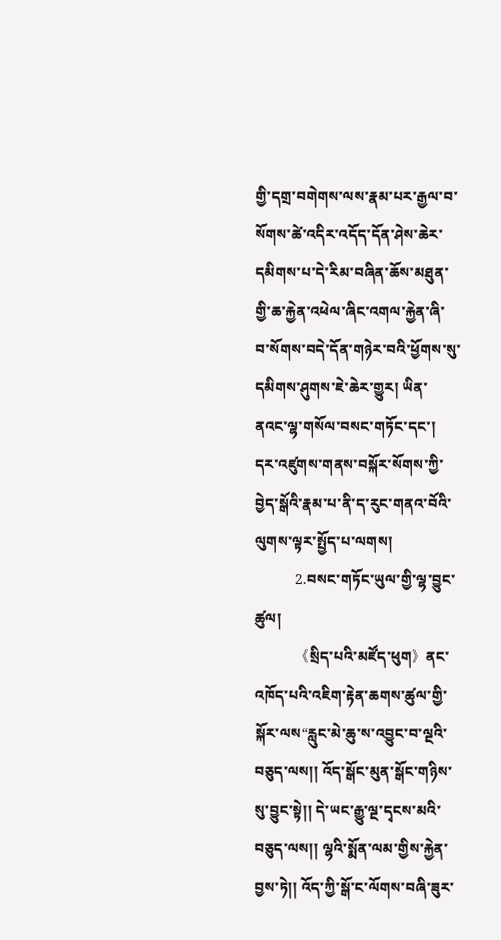གྱི་དགྲ་བགེགས་ལས་རྣམ་པར་རྒྱལ་བ་སོགས་ཚེ་འདིར་འདོད་དོན་ཤེས་ཆེར་དམིགས་པ་དེ་རིམ་བཞིན་ཆོས་མཐུན་གྱི་ཆ་རྐྱེན་འཕེལ་ཞིང་འགལ་རྐྱེན་ཞི་བ་སོགས་བདེ་དོན་གཉེར་བའི་ཕྱོགས་སུ་དམིགས་ཤུགས་ཇེ་ཆེར་གྱུར། ཡིན་ནའང་ལྷ་གསོལ་བསང་གཏོང་དང་། དར་འཛུགས་གནས་བསྐོར་སོགས་ཀྱི་བྱེད་སྒོའི་རྣམ་པ་ནི་ད་རུང་གནའ་བོའི་ལུགས་ལྟར་སྤྱོད་པ་ལགས།
           2.བསང་གཏོང་ཡུལ་གྱི་ལྷ་བྱུང་ཚུལ།
          《སྲིད་པའི་མཛོད་ཕུག》ནང་འཁོད་པའི་འཇིག་རྟེན་ཆགས་ཚུལ་གྱི་སྐོར་ལས“རླུང་མེ་ཆུ་ས་འབྱུང་བ་ལྔའི་བཅུད་ལས།། འོད་སྒོང་མུན་སྒོང་གཉིས་སུ་བྱུང་སྟེ།། དེ་ཡང་རྒྱུ་ལྔ་དྭངས་མའི་བཅུད་ལས།། ལྷའི་སྨོན་ལམ་གྱིས་རྐྱེན་བྱས་ཏེ།། འོད་ཀྱི་སྒོ་ང་ལོགས་བཞི་ཟུར་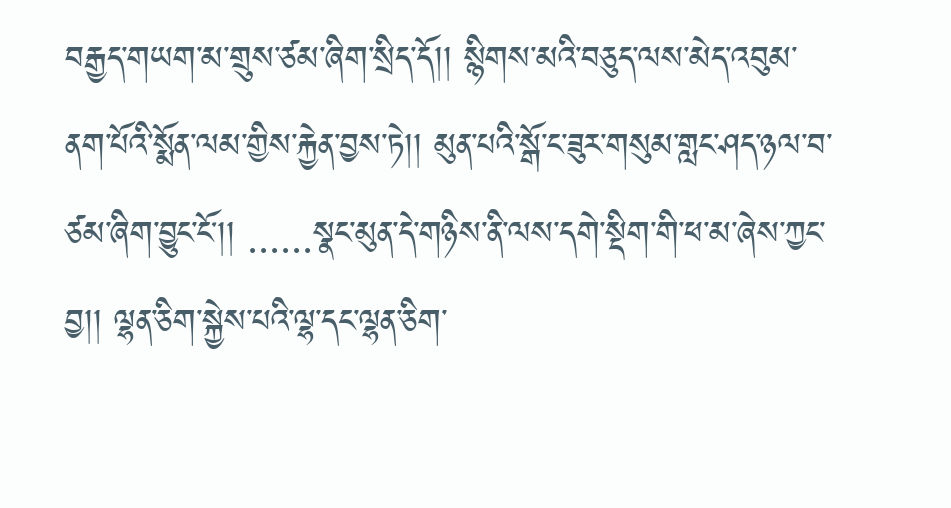བརྒྱད་གཡག་མ་གྲུས་ཙམ་ཞིག་སྲིད་དོ།། སྙིགས་མའི་བཅུད་ལས་མེད་འབུམ་ནག་པོའི་སྨོན་ལམ་གྱིས་རྐྱེན་བྱས་ཏེ།། མུན་པའི་སྒོ་ང་ཟུར་གསུམ་གླང་ཤད་ཉལ་བ་ཙམ་ཞིག་བྱུང་ངོ།། ......སྣང་མུན་དེ་གཉིས་ནི་ལས་དགེ་སྡིག་གི་ཕ་མ་ཞེས་ཀྱང་བྱ།། ལྷན་ཅིག་སྐྱེས་པའི་ལྷ་དང་ལྷན་ཅིག་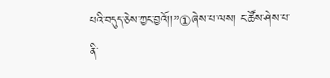པའི་བདུད་ཅེས་ཀྱང་བྱའོ།།”①ཞེས་པ་ལས། ང་ཚོས་ཤེས་པ་ནི་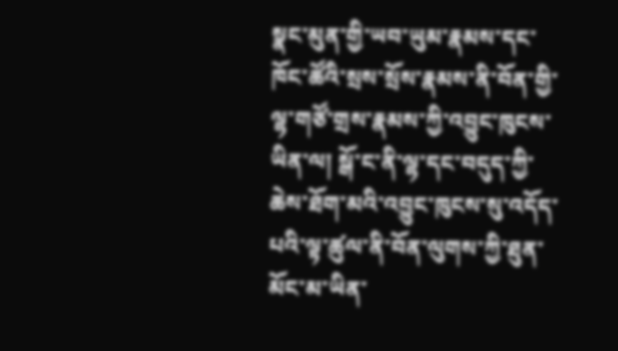སྣང་མུན་གྱི་ཡབ་ཡུམ་རྣམས་དང་ཁོང་ཚོའི་སྲས་སྲོས་རྣམས་ནི་བོན་གྱི་ལྷ་གཙོ་གྲས་རྣམས་ཀྱི་འབྱུང་ཁུངས་ཡིན་ལ། སྒོ་ང་ནི་ལྷ་དང་བདུད་ཀྱི་ཆེས་ཐོག་མའི་འབྱུང་ཁུངས་སུ་འདོད་པའི་ལྟ་ཚུལ་ནི་བོན་ལུགས་ཀྱི་ཐུན་མོང་མ་ཡིན་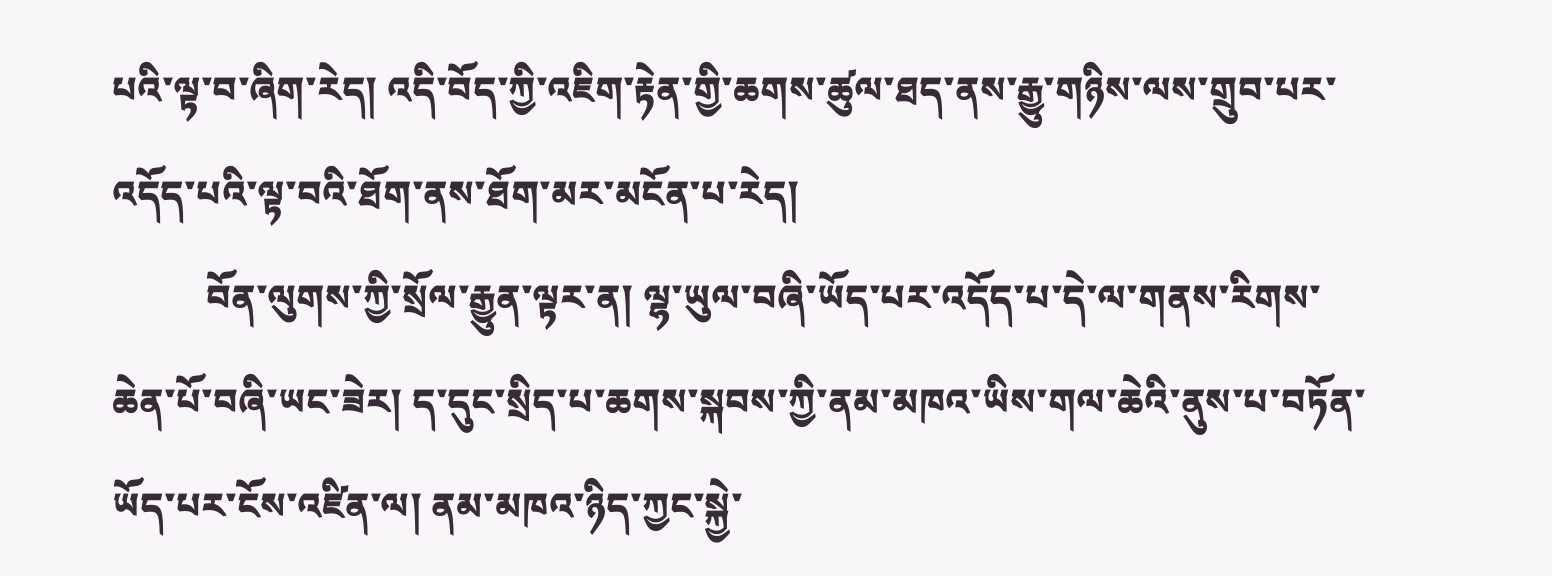པའི་ལྟ་བ་ཞིག་རེད། འདི་བོད་ཀྱི་འཇིག་རྟེན་གྱི་ཆགས་ཚུལ་ཐད་ནས་རྒྱུ་གཉིས་ལས་གྲུབ་པར་འདོད་པའི་ལྟ་བའི་ཐོག་ནས་ཐོག་མར་མངོན་པ་རེད།
          བོན་ལུགས་ཀྱི་སྲོལ་རྒྱུན་ལྟར་ན། ལྷ་ཡུལ་བཞི་ཡོད་པར་འདོད་པ་དེ་ལ་གནས་རིགས་ཆེན་པོ་བཞི་ཡང་ཟེར། ད་དུང་སྲིད་པ་ཆགས་སྐབས་ཀྱི་ནམ་མཁའ་ཡིས་གལ་ཆེའི་ནུས་པ་བཏོན་ཡོད་པར་ངོས་འཛིན་ལ། ནམ་མཁའ་ཉིད་ཀྱང་སྐྱེ་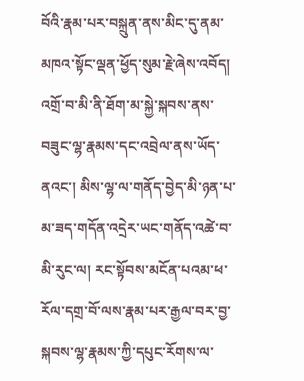བོའི་རྣམ་པར་བསྐྲུན་ནས་མིང་དུ་ནམ་མཁའ་སྟོང་ལྡན་ཕྱོད་སུམ་རྗེ་ཞེས་འབོད། འགྲོ་བ་མི་ནི་ཐོག་མ་སྐྱེ་སྐབས་ནས་བཟུང་ལྷ་རྣམས་དང་འབྲེལ་ནས་ཡོད་ནའང་། མིས་ལྷ་ལ་གནོད་བྱེད་མི་ཉན་པ་མ་ཟད་གདོན་འདྲེར་ཡང་གནོད་འཚེ་བ་མི་རུང་ལ། རང་སྟོབས་མངོན་པའམ་ཕ་རོལ་དགྲ་བོ་ལས་རྣམ་པར་རྒྱལ་བར་བྱ་སྐབས་ལྷ་རྣམས་ཀྱི་དཔུང་རོགས་ལ་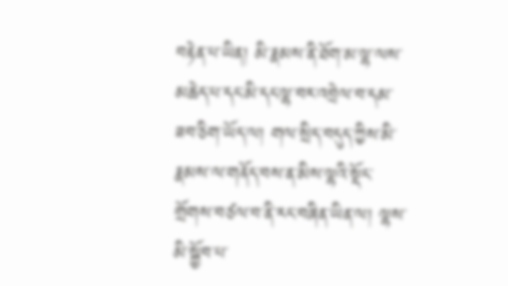བརྟེན་པ་ཡིན། མི་རྣམས་ནི་ཐོག་མ་ལྷ་ལས་མཆེད་པ་དང་མི་དང་ལྷ་བར་འབྲེལ་བ་དམ་ཟབ་ཅིག་ཡོད་ལ། གལ་སྲིད་བདུད་ཀྱིས་མི་རྣམས་ལ་གནོད་བས་ན་མིས་ལྷའི་སྡོང་གྲོགས་བཙལ་བ་ནི་རང་བཞིན་ཡིན་ལ། ལྷས་མི་སྐྱོབ་པ་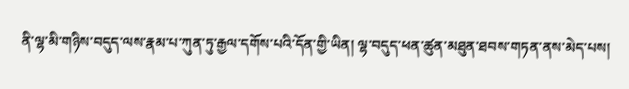ནི་ལྷ་མི་གཉིས་བདུད་ལས་རྣམ་པ་ཀུན་ཏུ་རྒྱལ་དགོས་པའི་དོན་གྱི་ཡིན། ལྷ་བདུད་ཕན་ཚུན་མཐུན་ཐབས་གཏན་ནས་མེད་པས།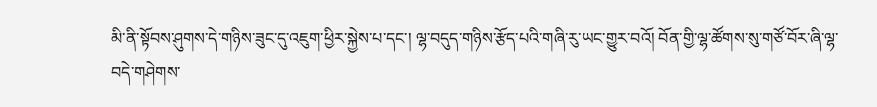མི་ནི་སྟོབས་ཤུགས་དེ་གཉིས་ཟུང་དུ་འཇུག་ཕྱིར་སྐྱེས་པ་དང་། ལྷ་བདུད་གཉིས་རྩོད་པའི་གཞི་རུ་ཡང་གྱུར་བའོ། བོན་གྱི་ལྷ་ཚོགས་སུ་གཙོ་བོར་ཞི་ལྷ་བདེ་གཤེགས་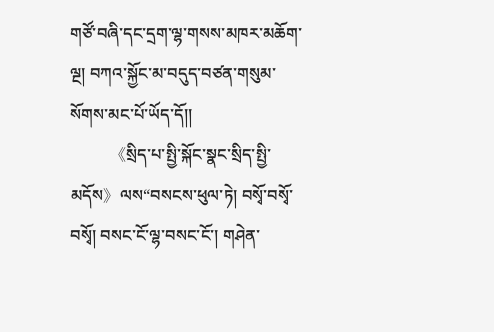གཙོ་བཞི་དང་དྲག་ལྷ་གསས་མཁར་མཆོག་ལྔ། བཀའ་སྐྱོང་མ་བདུད་བཙན་གསུམ་སོགས་མང་པོ་ཡོད་དོ།།
          《སྲིད་པ་སྤྱི་སྐོང་སྣང་སྲིད་སྤྱི་མདོས》ལས“བསངས་ཕུལ་ཏེ། བསྭོ་བསྭོ་བསྭོ། བསང་ངོ་ལྷ་བསང་ངོ་། གཤེན་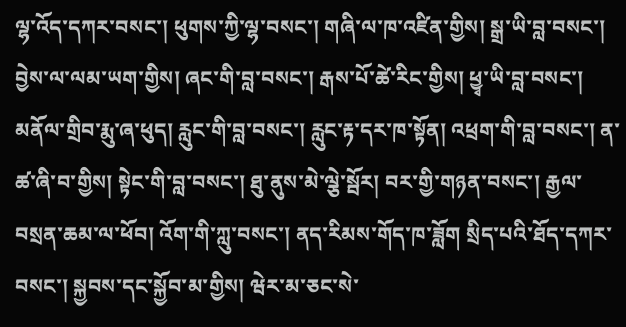ལྷ་འོད་དཀར་བསང་། ཕུགས་ཀྱི་ལྷ་བསང་། གཞི་ལ་ཁ་འཛིན་གྱིས། སྒྲ་ཡི་བླ་བསང་། བྱེས་ལ་ལམ་ཡག་གྱིས། ཞང་གི་བླ་བསང་། རྒས་པོ་ཚེ་རིང་གྱིས། ཕྱྭ་ཡི་བླ་བསང་། མནོལ་གྲིབ་རྨུ་ཞ་ཕུད། རླུང་གི་བླ་བསང་། རླུང་རྟ་དར་ཁ་སྟོན། འཕྲག་གི་བླ་བསང་། ན་ཚ་ཞི་བ་གྱིས། སྟེང་གི་བླ་བསང་། ཐུ་ནུས་མེ་ལྕེ་སྦོར། བར་གྱི་གཉན་བསང་། རྒྱལ་བསྲན་ཆམ་ལ་ཕོབ། འོག་གི་ཀླུ་བསང་། ནད་རིམས་གོད་ཁ་ཟློག སྲིད་པའི་ཐོད་དཀར་བསང་། སྐྱབས་དང་སྐྱོབ་མ་གྱིས། ཝེར་མ་ཅང་སེ་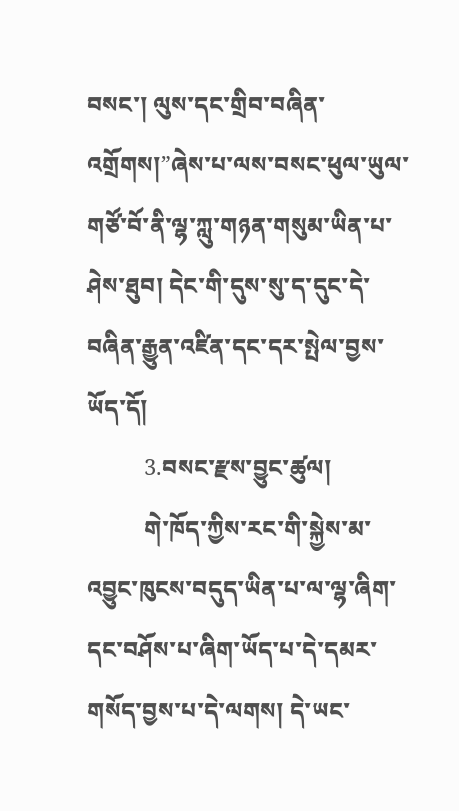བསང་། ལུས་དང་གྲིབ་བཞིན་འགྲོགས།”ཞེས་པ་ལས་བསང་ཕུལ་ཡུལ་གཙོ་བོ་ནི་ལྷ་ཀླུ་གཉན་གསུམ་ཡིན་པ་ཤེས་ཐུབ། དེང་གི་དུས་སུ་ད་དུང་དེ་བཞིན་རྒྱུན་འཛིན་དང་དར་སྤེལ་བྱས་ཡོད་དོ།
          3.བསང་རྫས་བྱུང་ཚུལ།
          གེ་ཁོད་ཀྱིས་རང་གི་སྐྱེས་མ་འབྱུང་ཁུངས་བདུད་ཡིན་པ་ལ་ལྷ་ཞིག་དང་བཤོས་པ་ཞིག་ཡོད་པ་དེ་དམར་གསོད་བྱས་པ་དེ་ལགས། དེ་ཡང་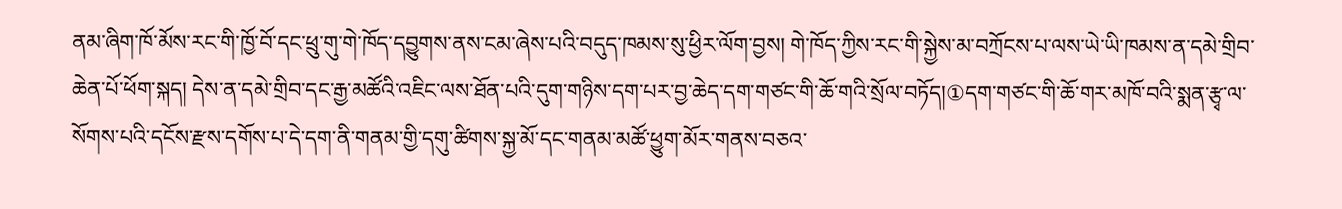ནམ་ཞིག་ཁོ་མོས་རང་གི་ཁྱོ་བོ་དང་ཕྲུ་གུ་གེ་ཁོད་དབྱུགས་ནས་ངམ་ཞེས་པའི་བདུད་ཁམས་སུ་ཕྱིར་ལོག་བྱས། གེ་ཁོད་ཀྱིས་རང་གི་སྐྱེས་མ་བཀྲོངས་པ་ལས་ཡེ་ཡི་ཁམས་ན་དམེ་གྲིབ་ཆེན་པོ་ཕོག་སྐད། དེས་ན་དམེ་གྲིབ་དང་རྒྱ་མཚོའི་འཇིང་ལས་ཐོན་པའི་དུག་གཉིས་དག་པར་བྱ་ཆེད་དག་གཙང་གི་ཆོ་གའི་སྲོལ་བཏོད།①དག་གཙང་གི་ཆོ་གར་མཁོ་བའི་སྨན་རྩྭ་ལ་སོགས་པའི་དངོས་རྫས་དགོས་པ་དེ་དག་ནི་གནམ་གྱི་དགུ་ཚིགས་སྐྱ་མོ་དང་གནམ་མཚོ་ཕྱུག་མོར་གནས་བཅའ་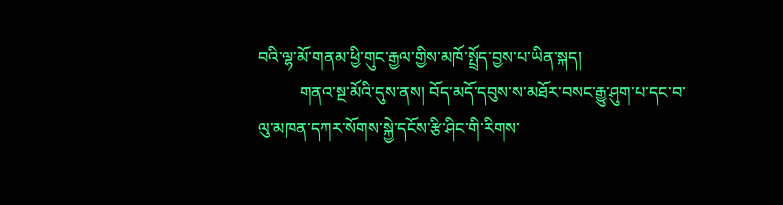བའི་ལྷ་མོ་གནམ་ཕྱི་གུང་རྒྱལ་གྱིས་མཁོ་སྤྲོད་བྱས་པ་ཡིན་སྐད།
          གནའ་སྔ་མོའི་དུས་ནས། བོད་མདོ་དབུས་ས་མཐོར་བསང་རྒྱུ་ཤུག་པ་དང་བ་ལུ་མཁན་དཀར་སོགས་སྐྱེ་དངོས་རྩི་ཤིང་གི་རིགས་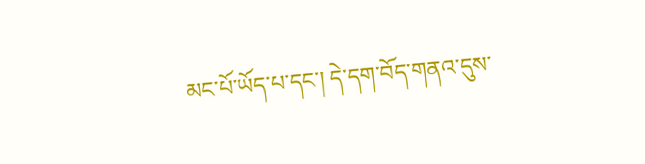མང་པོ་ཡོད་པ་དང་། དེ་དག་བོད་གནའ་དུས་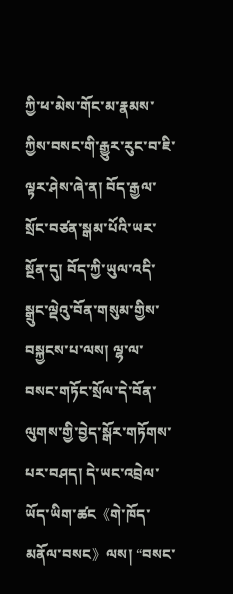ཀྱི་ཕ་མེས་གོང་མ་རྣམས་ཀྱིས་བསང་གི་རྒྱུར་རུང་བ་ཇི་ལྟར་ཤེས་ཞེ་ན། བོད་རྒྱལ་སྲོང་བཙན་སྒམ་པོའི་ཡར་སྔོན་དུ། བོད་ཀྱི་ཡུལ་འདི་སྒྲུང་ལྡེའུ་བོན་གསུམ་གྱིས་བསྐྱངས་པ་ལས། ལྷ་ལ་བསང་གཏོང་སྲོལ་དེ་བོན་ལུགས་གྱི་བྱེད་སྒོར་གཏོགས་པར་བཤད། དེ་ཡང་འབྲེལ་ཡོད་ཡིག་ཚང《གེ་ཁོད་མནོལ་བསང》ལས། “བསང་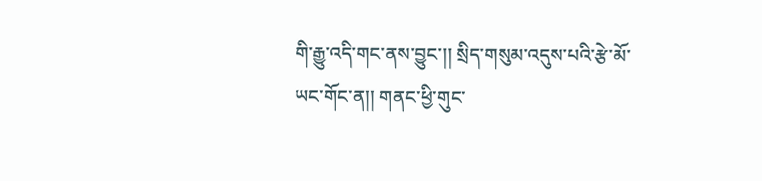གི་རྒྱུ་འདི་གང་ནས་བྱུང་།། སྲིད་གསུམ་འདུས་པའི་རྩེ་མོ་ཡང་གོང་ན།། གནང་ཕྱི་གུང་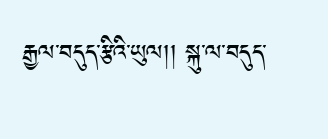རྒྱལ་བདུད་རྩིའི་ཡུལ།། སྐུ་ལ་བདུད་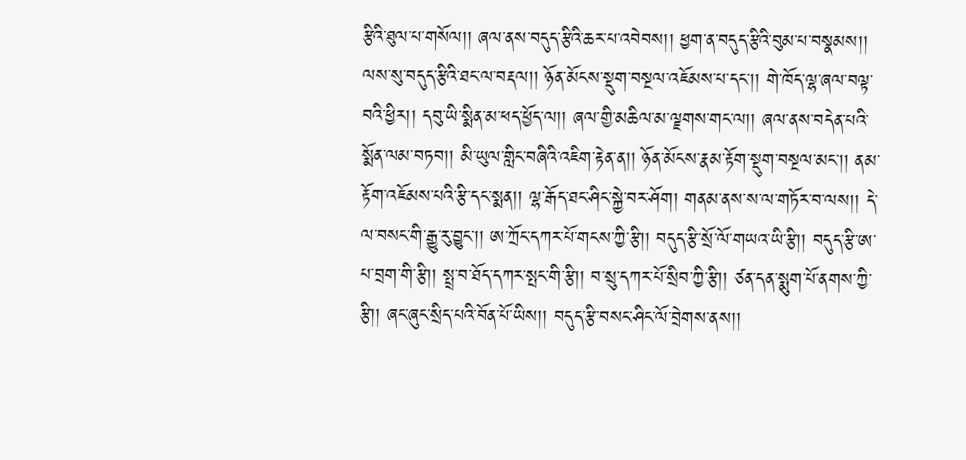རྩིའི་ཐུལ་པ་གསོལ།། ཞལ་ནས་བདུད་རྩིའི་ཆར་པ་འབེབས།། ཕྱག་ན་བདུད་རྩིའི་བུམ་པ་བསྣམས།། ལས་སུ་བདུད་རྩིའི་ཐང་ལ་བརྡལ།། ཉོན་མོངས་སྡུག་བསྔལ་འཇོམས་པ་དང་།། གེ་ཁོད་ལྷ་ཞལ་བལྟ་བའི་ཕྱིར།། དབུ་ཡི་སྨིན་མ་ཕད་ཕྱོད་ལ།། ཞལ་གྱི་མཆིལ་མ་ལྗགས་གང་ལ།། ཞལ་ནས་བདེན་པའི་སྨོན་ལམ་བཏབ།། མི་ཡུལ་གླིང་བཞིའི་འཇིག་རྟེན་ན།། ཉོན་མོངས་རྣམ་རྟོག་སྡུག་བསྔལ་མང་།། ནམ་རྟོག་འཇོམས་པའི་རྩི་དང་སྨན།། ལྷ་རྒོད་ཐང་ཤིང་སྐྱེ་བར་ཤོག། གནམ་ནས་ས་ལ་གཏོར་བ་ལས།། དེ་ལ་བསང་གི་རྒྱུ་རུ་བྱུང་།། ཨ་ཀྲོང་དཀར་པོ་གངས་ཀྱི་རྩི།། བདུད་རྩི་སྲོ་ལོ་གཡའ་ཡི་རྩི།། བདུད་རྩི་ཨ་པ་བྲག་གི་རྩི།། སྤྲ་བ་ཐོད་དཀར་སྤང་གི་རྩི།། བ་སྲུ་དཀར་པོ་སྲིབ་ཀྱི་རྩི།། ཙན་དན་སྨུག་པོ་ནགས་ཀྱི་རྩི།། ཞང་ཞུང་སྲིད་པའི་བོན་པོ་ཡིས།། བདུད་རྩི་བསང་ཤིང་ལོ་བྲེགས་ནས།།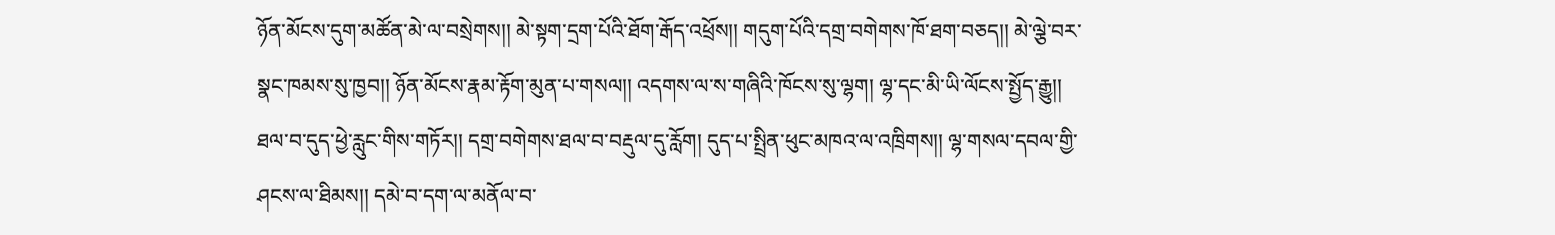ཉོན་མོངས་དུག་མཚོན་མེ་ལ་བསྲེགས།། མེ་སྟག་དྲག་པོའི་ཐོག་རྒོད་འཕྲོས།། གདུག་པོའི་དགྲ་བགེགས་ཁོ་ཐག་བཅད།། མེ་ལྕེ་བར་སྣང་ཁམས་སུ་ཁྱབ།། ཉོན་མོངས་རྣམ་རྟོག་མུན་པ་གསལ།། འདགས་ལ་ས་གཞིའི་ཁོངས་སུ་ལྷག། ལྷ་དང་མི་ཡི་ལོངས་སྤྱོད་རྒྱུ།། ཐལ་བ་དུད་ཕྱེ་རླུང་གིས་གཏོར།། དགྲ་བགེགས་ཐལ་བ་བརྡུལ་དུ་རློག། དུད་པ་སྤྲིན་ཕུང་མཁའ་ལ་འཁྲིགས།། ལྷ་གསལ་དབལ་གྱི་ཤངས་ལ་ཐིམས།། དམེ་བ་དག་ལ་མནོལ་བ་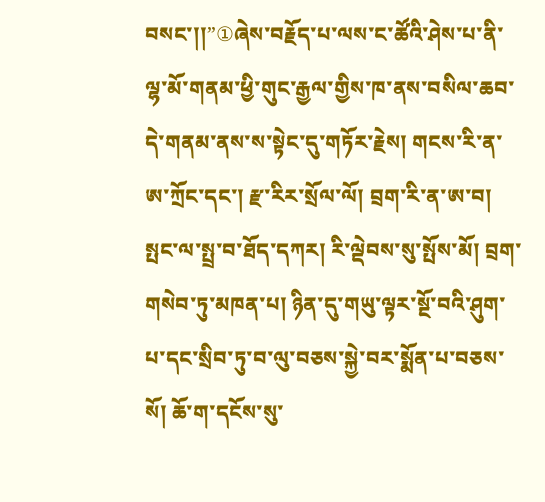བསང་།།”①ཞེས་བརྗོད་པ་ལས་ང་ཚོའི་ཤེས་པ་ནི་ལྷ་མོ་གནམ་ཕྱི་གུང་རྒྱལ་གྱིས་ཁ་ནས་བསིལ་ཆབ་དེ་གནམ་ནས་ས་སྟེང་དུ་གཏོར་རྗེས། གངས་རི་ན་ཨ་ཀྲོང་དང་། རྫ་རིར་སྲོལ་ལོ། བྲག་རི་ན་ཨ་བ། སྤང་ལ་སྤྲ་བ་ཐོད་དཀར། རི་ལྡེབས་སུ་སྤོས་མོ། བྲག་གསེབ་ཏུ་མཁན་པ། ཉིན་དུ་གཡུ་ལྟར་སྔོ་བའི་ཤུག་པ་དང་སྲིབ་ཏུ་བ་ལུ་བཅས་སྐྱེ་བར་སྨོན་པ་བཅས་སོ། ཆོ་ག་དངོས་སུ་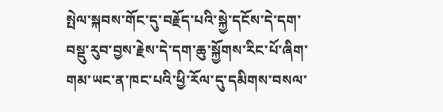སྤེལ་སྐབས་གོང་དུ་བརྗོད་པའི་སྐྱེ་དངོས་དེ་དག་བསྡུ་རུབ་བྱས་རྗེས་དེ་དག་ཆུ་སྐྱོགས་རིང་པོ་ཞིག་གམ་ཡང་ན་ཁང་པའི་ཕྱི་རོལ་དུ་དམིགས་བསལ་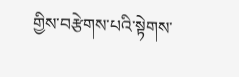གྱིས་བརྩེགས་པའི་སྟེགས་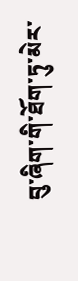བུ་ཞིག་གི་ཐོག་ཏུ་མེར་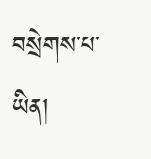བསྲེགས་པ་ཡིན།